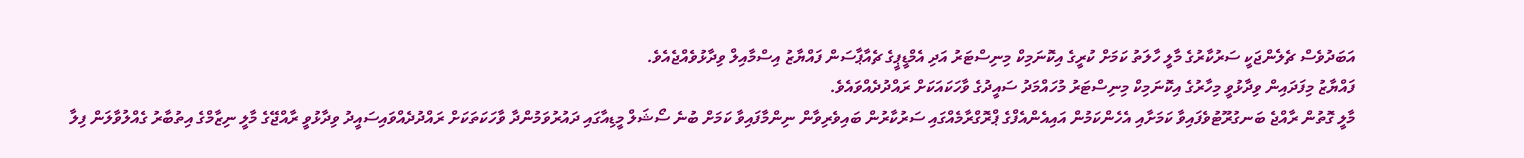އަބަދުވެސް ޗެލެންޖަކީ ސަރުކާރުގެ މާލީ ހާލަތު ކަމަށް ކުރީގެ އިކޮނަމިކް މިނިސްޓަރު އަދި އެމްޑީޕީގެ ޗެއާޕާސަން ފައްޔާޒު އިސްމާއިލް ވިދާޅުވެއްޖެއެވެ.
ފައްޔާޒު މިފަދައިން ވިދާޅުވީ މިހާރުގެ އިކޮނަމިކް މިނިސްޓަރު މުހައްމަދު ސައީދުގެ ވާހަކައަކަށް ރައްދުދެއްވައެވެ.
މާލީ ގޮތުން ރާއްޖެ ބަނގުރޫޓުވެފައިވާ ކަމަށާއި އެހެންކަމުން އައިއެންއެފްގެ ޕްރޮގްރާމެއްގައި ސަރުކާރުން ބައިވެރިވާން ނިންމާފައިވާ ކަމަށް ބުނެ ސޯޝަލް މީޑިއާގައި ދައުރުވަމުންދާ ވާހަކަތަކަށް ރައްދުދެއްވައިސައީދު ވިދާޅުވީ ރާއްޖޭގެ މާލީ ނިޒާމްގެ އިތުބާރު ގެއްލުވާލަން ފިލާ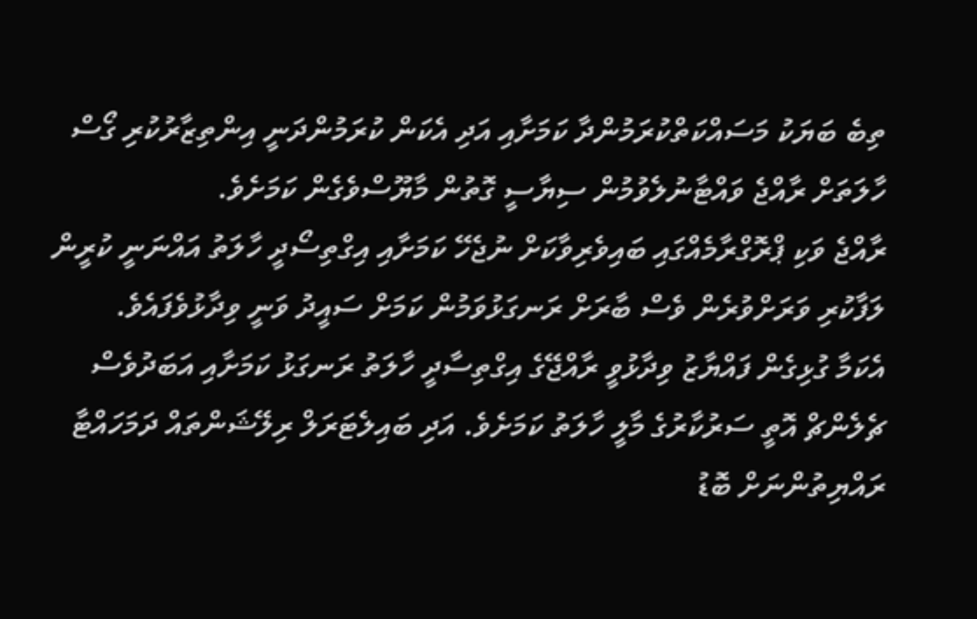ތިބެ ބަޔަކު މަސައްކަތްކުރަމުންދާ ކަމަށާއި އަދި އެކަން ކުރަމުންދަނީ އިންތިޒާރުކުރި ގޯސް ހާލަތަށް ރާއްޖެ ވައްޓާނުލެވުމުން ސިޔާސީ ގޮތުން މާޔޫސްވެގެން ކަމަށެވެ.
ރާއްޖެ ވަކި ޕްރޮގްރާމެއްގައި ބައިވެރިވާކަށް ނުޖެހޭ ކަމަށާއި އިގްތިސޯދީ ހާލަތު އައްނަނީ ކުރީން ލަފާކުރި ވަރަށްވުރެން ވެސް ބާރަށް ރަނގަޅުވަމުން ކަމަށް ސައީދު ވަނީ ވިދާޅުވެފައެވެ.
އެކަމާ ގުޅިގެން ފައްޔާޒު ވިދާޅުވީ ރާއްޖޭގެ އިގްތިސާދީ ހާލަތު ރަނގަޅު ކަމަށާއި އަބަދުވެސް ޗެލެންޗް އޮތީ ސަރުކާރުގެ މާލީ ހާލަތު ކަމަށެވެ. އަދި ބައިލެޓަރަލް ރިލޭޝަންތައް ދަމަހައްޓާ ރައްޔިތުންނަށް ބޮޑު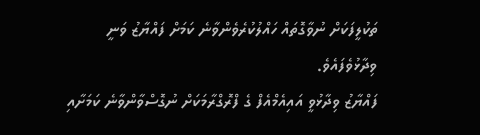ތަކުލީފަކަށް ނުވާގޮތައް ހައްލުކުރެވެންވާނެ ކަމަށް ފައްޔާޒު ވަނީ ވިދާޅުވެފައެވެ.
ފައްޔާޒު ވިދާޅުވީ އައިއެމްއެފް ގެ ފްރޮގްރާމަކަށް ނުގޮސްވާންވާނެ ކަމަށާއި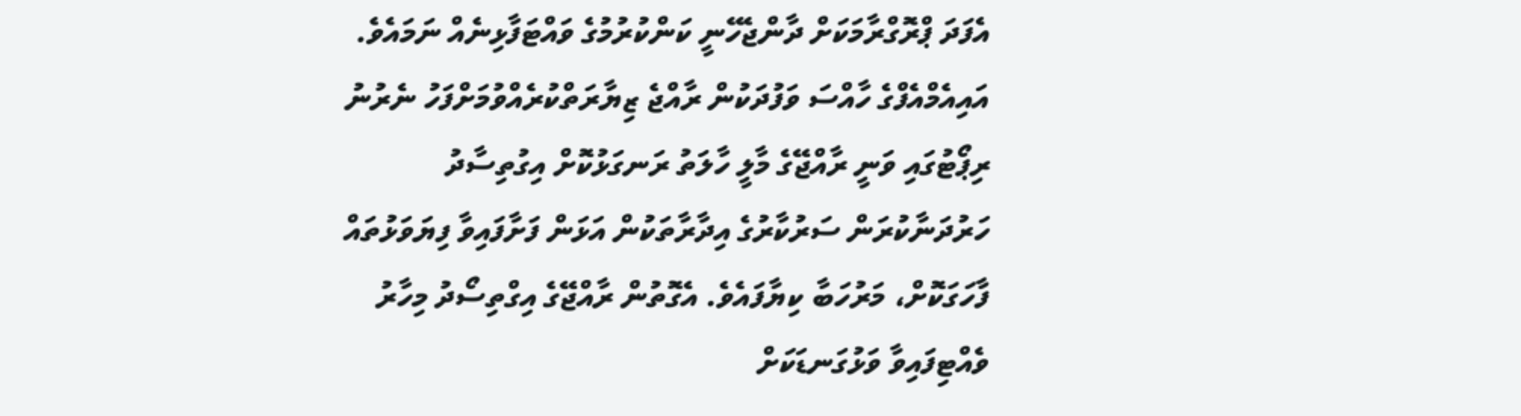އެފަދަ ޕްރޮގްރާމަކަށް ދާންޖެހޭނީ ކަންކުރުމުގެ ވައްޓަފާޅިނެއް ނަމައެވެ.
އައިއެމްއެފްގެ ހާއްސަ ވަފުދަކުން ރާއްޖެ ޒިޔާރަތްކުރެއްވުމަށްފަހު ނެރުނު ރިޕޯޓުގައި ވަނީ ރާއްޖޭގެ މާލީ ހާލަތު ރަނގަޅުކޮށް އިގުތިސާދު ހަރުދަނާކުރަން ސަރުކާރުގެ އިދާރާތަކުން އަޅަން ފަށާފައިވާ ފިޔަވަޅުތައް ފާހަގަކޮށް، މަރުހަބާ ކިޔާފައެވެ. އެގޮތުން ރާއްޖޭގެ އިގްތިސޯދު މިހާރު ވެއްޓިފައިވާ ވަޅުގަނޑަކަށް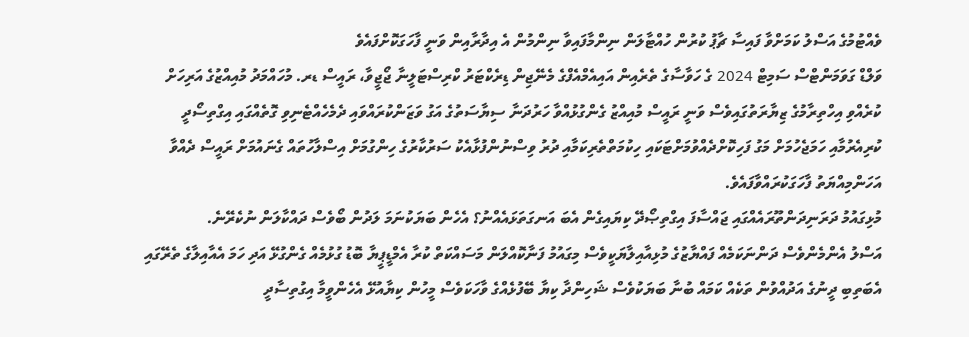ވެއްޓުމުގެ އަސްލު ކަމަށްވާ ފައިސާ ޗާޕު ކުރުން ހުއްޓާލަން ނިންމާފައިވާ ނިންމުން އެ އިދާރާއިން ވަނީ ފާހަގަކޮށްފައެވެ
ވަލްޑް ގަވަމަންޓްސް ސަމިޓް 2024 ގެ ހަވާސާގެ ތެރެއިން އައިއެމްއެފްގެ މެނޭޖިން ޑިރެކްޓަރު ކްރިސްޓަލީނާ ޖޯޖީވާ، ރައީސް ޑރ. މުހައްމަދު މުއިއްޒުގެ އަރިހަށް ކުރެއްވި އިހްތިރާމުގެ ޒިޔާރަތުގައިވެސް ވަނީ ރައީސް މުއިއްޒު ގެންގުޅުއްވާ ހަރުދަނާ ސިޔާސަތުގެ އަގު ވަޒަންކުރައްވައި ދެމެހެއްޓެނިވި ގޮތެއްގައި އިގްތިސޯދީ ކުރިއެރުމާއި ހަމަޖެހުމަށް މަގު ފަހިކޮށްދެއްވުމަށްޓަކައި ހިކުމަތްތެރިކަމާއި ދުރު ވިސްނުންފުޅާއެކު ސަރުކާރުގެ ހިންގުމަށް އިސްލާހުތައް ގެނައުމަށް ރައީސް ދެއްވާ އަހަންމިއްޔަތު ފާހަގަކުރައްވާފައެވެ.
މުޅިގައުމު ދަރަނިދަންތޫރައެއްގައި ޖައްސާފަ އިގްތިޞޯދޭ ކިޔައިގެން އެބަ އަނގަތަޅައެއްނު؟ އެހެން ބަޔަކުނަމަ ލަދުން ބޯވެސް ދައްކާލަން ނުކެރޭނެ.
އަސްލު އެންމެންވެސް ދަންނަކަމެއް ފައްޔާޒުގެ މުޅިއާއިލާޔަކީވެސް މިގައުމު ފަނާކޮއްލަން މަސައްކަތް ކުރާ އެމްޑީޕީޔާ ބޮޑު ގުޅުމެއް ގެންގުޅޭ އަދި ހަމަ އެއާއިލާގެ ތެރޭގައި އެބަތިބި ދީނުގެ އަދުއްވުން ތަކެއް ކަމައް ބުނާ ބަޔަކުވެސް ޝަހިންދާ ކިޔާ ބޭފުޅެއްގެ ވާހަކަވެސް މީހުން ކިޔާއުޅޭ އެހެންވީމާ އިގުތިސާދީ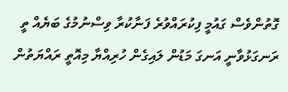ގޮތުންވެސް ގައުމީ ފިކުރައްވުރެ ފަނާކުރާ ވިސްނުމުގެ ބަޔެއް ތީ ރަނގަޅުވާނީ އަނގަ މަޑުން ލައިގެން ހުރިއްޔާ މިއޮތީ ރައްޔަތުން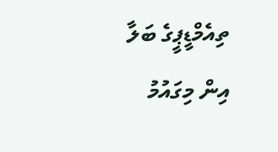ތިއެމްޑީޕީގެ ބަލާ އިން މިގައުމު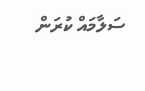ސަލާމައް ކުރަން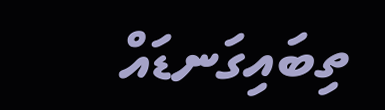ތިބައިގަނޑައް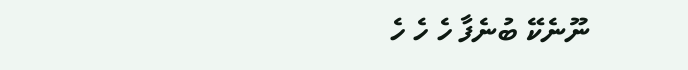ނޫނެކޭ ބުނެފާ ހެ ހެ ހެ